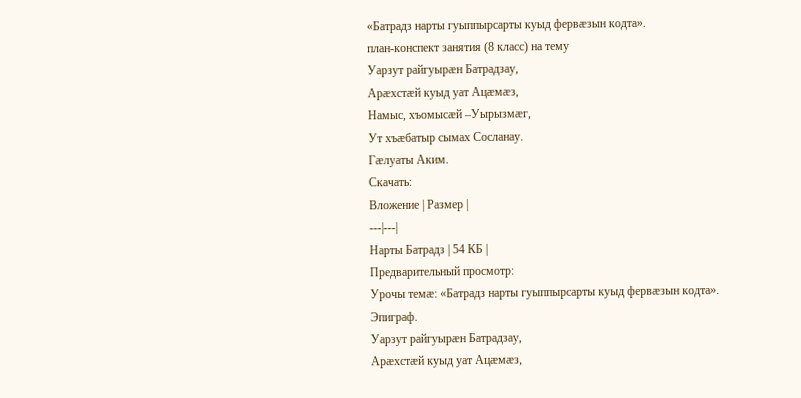«Батрадз нарты гуыппырсарты куыд фервæзын кодта».
план-конспект занятия (8 класс) на тему
Уарзут райгуырæн Батрадзау,
Арæхстæй куыд уат Ацæмæз,
Намыс, хъомысæй –Уырызмæг,
Ут хъæбатыр сымах Сосланау.
Гæлуаты Аким.
Скачать:
Вложение | Размер |
---|---|
Нарты Батрадз | 54 КБ |
Предварительный просмотр:
Урочы темæ: «Батрадз нарты гуыппырсарты куыд фервæзын кодта».
Эпиграф.
Уарзут райгуырæн Батрадзау,
Арæхстæй куыд уат Ацæмæз,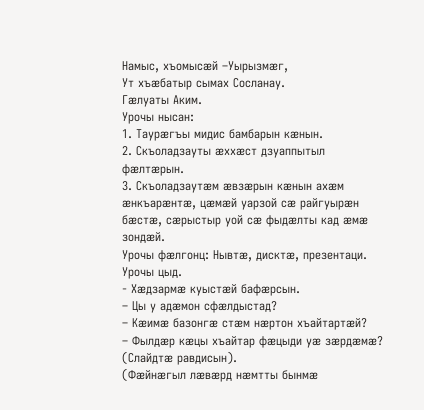Намыс, хъомысæй –Уырызмæг,
Ут хъæбатыр сымах Сосланау.
Гæлуаты Аким.
Урочы нысан:
1. Таурæгъы мидис бамбарын кæнын.
2. Скъоладзауты æххæст дзуаппытыл фæлтæрын.
3. Скъоладзаутæм æвзæрын кæнын ахæм æнкъарæнтæ, цæмæй уарзой сæ райгуырæн бæстæ, сæрыстыр уой сæ фыдæлты кад æмæ зондæй.
Урочы фæлгонц: Нывтæ, дисктæ, презентаци.
Урочы цыд.
- Хæдзармæ куыстæй бафæрсын.
– Цы у адæмон сфæлдыстад?
– Кæимæ базонгæ стæм нæртон хъайтартæй?
– Фылдæр кæцы хъайтар фæцыди уæ зæрдæмæ?
(Слайдтæ равдисын).
(Фæйнæгыл лæвæрд нæмтты бынмæ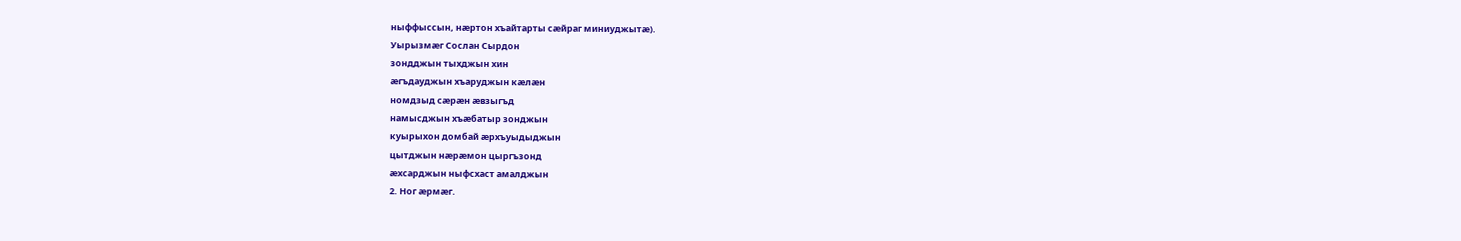ныффыссын, нæртон хъайтарты сæйраг миниуджытæ).
Уырызмæг Сослан Сырдон
зондджын тыхджын хин
æгъдауджын хъаруджын кæлæн
номдзыд сæрæн æвзыгъд
намысджын хъæбатыр зонджын
куырыхон домбай æрхъуыдыджын
цытджын нæрæмон цыргъзонд
æхсарджын ныфсхаст амалджын
2. Ног æрмæг.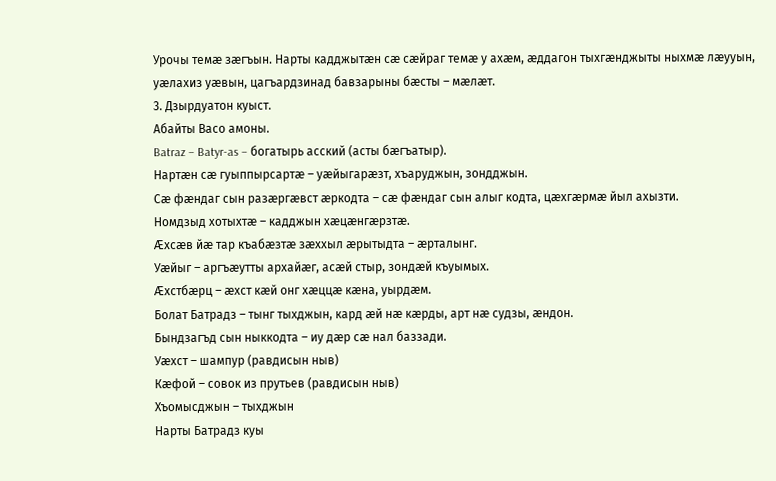Урочы темæ зæгъын. Нарты кадджытæн сæ сæйраг темæ у ахæм, æддагон тыхгæнджыты ныхмæ лæууын, уæлахиз уæвын, цагъардзинад бавзарыны бæсты – мæлæт.
3. Дзырдуатон куыст.
Абайты Васо амоны.
Batraz – Batyr-as – богатырь асский (асты бæгъатыр).
Нартæн сæ гуыппырсартæ – уæйыгарæзт, хъаруджын, зондджын.
Сæ фæндаг сын разæргæвст æркодта – сæ фæндаг сын алыг кодта, цæхгæрмæ йыл ахызти.
Номдзыд хотыхтæ – кадджын хæцæнгæрзтæ.
Æхсæв йæ тар къабæзтæ зæххыл æрытыдта – æрталынг.
Уæйыг – аргъæутты архайæг, асæй стыр, зондæй къуымых.
Æхстбæрц – æхст кæй онг хæццæ кæна, уырдæм.
Болат Батрадз – тынг тыхджын, кард æй нæ кæрды, арт нæ судзы, æндон.
Бындзагъд сын ныккодта – иу дæр сæ нал баззади.
Уæхст – шампур (равдисын ныв)
Кæфой – совок из прутьев (равдисын ныв)
Хъомысджын – тыхджын
Нарты Батрадз куы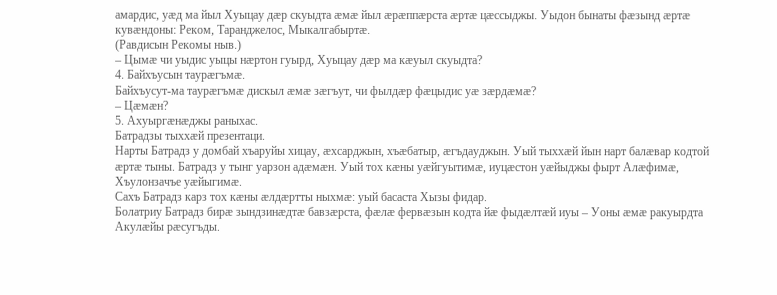амардис, уæд ма йыл Хуыцау дæр скуыдта æмæ йыл æрæппæрста æртæ цæссыджы. Уыдон бынаты фæзынд æртæ кувæндоны: Реком, Таранджелос, Мыкалгабыртæ.
(Равдисын Рекомы ныв.)
– Цымæ чи уыдис уыцы нæртон гуырд, Хуыцау дæр ма кæуыл скуыдта?
4. Байхъусын таурæгъмæ.
Байхъусут-ма таурæгъмæ дискыл æмæ зæгъут, чи фылдæр фæцыдис уæ зæрдæмæ?
– Цæмæн?
5. Ахуыргæнæджы раныхас.
Батрадзы тыххæй презентаци.
Нарты Батрадз у домбай хъаруйы хицау, æхсарджын, хъæбатыр, æгъдауджын. Уый тыххæй йын нарт балæвар кодтой æртæ тыны. Батрадз у тынг уарзон адæмæн. Уый тох кæны уæйгуытимæ, иуцæстон уæйыджы фырт Алæфимæ, Хъулонзачъе уæйыгимæ.
Сахъ Батрадз карз тох кæны æлдæртты ныхмæ: уый басаста Хызы фидар.
Болатриу Батрадз бирæ зындзинæдтæ бавзæрста, фæлæ фервæзын кодта йæ фыдæлтæй иуы – Уоны æмæ ракуырдта Акулæйы рæсугъды.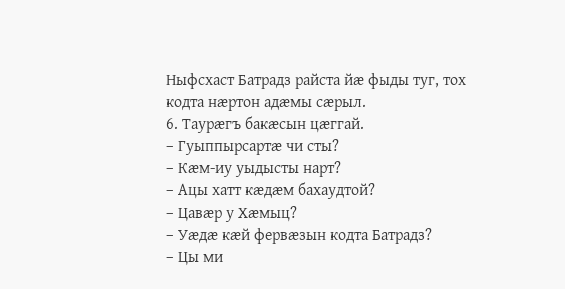Ныфсхаст Батрадз райста йæ фыды туг, тох кодта нæртон адæмы сæрыл.
6. Таурæгъ бакæсын цæггай.
– Гуыппырсартæ чи сты?
– Кæм-иу уыдысты нарт?
– Ацы хатт кæдæм бахаудтой?
– Цавæр у Хæмыц?
– Уæдæ кæй фервæзын кодта Батрадз?
– Цы ми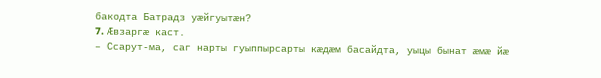бакодта Батрадз уæйгуытæн?
7. Æвзаргæ каст.
– Ссарут-ма, саг нарты гуыппырсарты кæдæм басайдта, уыцы бынат æмæ йæ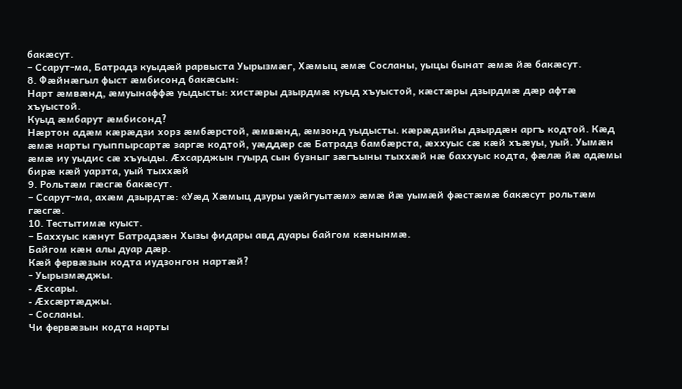бакæсут.
– Ссарут-ма, Батрадз куыдæй рарвыста Уырызмæг, Хæмыц æмæ Сосланы, уыцы бынат æмæ йæ бакæсут.
8. Фæйнæгыл фыст æмбисонд бакæсын:
Нарт æмвæнд, æмуынаффæ уыдысты: хистæры дзырдмæ куыд хъуыстой, кæстæры дзырдмæ дæр афтæ хъуыстой.
Куыд æмбарут æмбисонд?
Нæртон адæм кæрæдзи хорз æмбæрстой, æмвæнд, æмзонд уыдысты. кæрæдзийы дзырдæн аргъ кодтой. Кæд æмæ нарты гуыппырсартæ заргæ кодтой, уæддæр сæ Батрадз бамбæрста, æххуыс сæ кæй хъæуы, уый. Уымæн æмæ иу уыдис сæ хъуыды. Æхсарджын гуырд сын бузныг зæгъыны тыххæй нæ баххуыс кодта, фæлæ йæ адæмы бирæ кæй уарзта, уый тыххæй
9. Рольтæм гæсгæ бакæсут.
– Ссарут-ма, ахæм дзырдтæ: «Уæд Хæмыц дзуры уæйгуытæм» æмæ йæ уымæй фæстæмæ бакæсут рольтæм гæсгæ.
10. Тестытимæ куыст.
– Баххуыс кæнут Батрадзæн Хызы фидары авд дуары байгом кæнынмæ.
Байгом кæн алы дуар дæр.
Кæй фервæзын кодта иудзонгон нартæй?
- Уырызмæджы.
- Æхсары.
- Æхсæртæджы.
- Сосланы.
Чи фервæзын кодта нарты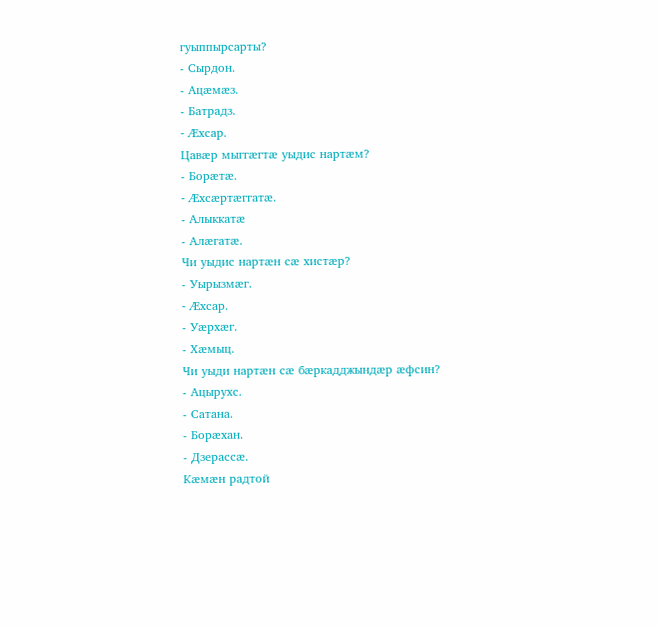гуыппырсарты?
- Сырдон.
- Ацæмæз.
- Батрадз.
- Æхсар.
Цавæр мыггæгтæ уыдис нартæм?
- Борæтæ.
- Æхсæртæггатæ.
- Алыккатæ
- Алæгатæ.
Чи уыдис нартæн сæ хистæр?
- Уырызмæг.
- Æхсар.
- Уæрхæг.
- Хæмыц.
Чи уыди нартæн сæ бæркадджындæр æфсин?
- Ацырухс.
- Сатана.
- Борæхан.
- Дзерассæ.
Кæмæн радтой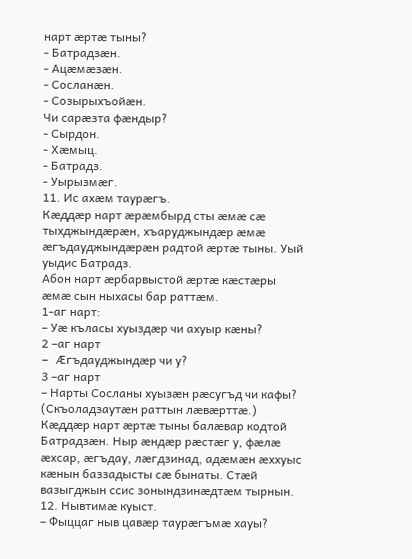нарт æртæ тыны?
- Батрадзæн.
- Ацæмæзæн.
- Сосланæн.
- Созырыхъойæн.
Чи сарæзта фæндыр?
- Сырдон.
- Хæмыц.
- Батрадз.
- Уырызмæг.
11. Ис ахæм таурæгъ.
Кæддæр нарт æрæмбырд сты æмæ сæ тыхджындæрæн, хъаруджындæр æмæ æгъдауджындæрæн радтой æртæ тыны. Уый уыдис Батрадз.
Абон нарт æрбарвыстой æртæ кæстæры æмæ сын ныхасы бар раттæм.
1-аг нарт:
– Уæ къласы хуыздæр чи ахуыр кæны?
2 –аг нарт
– Æгъдауджындæр чи у?
3 –аг нарт
– Нарты Сосланы хуызæн рæсугъд чи кафы?
(Скъоладзаутæн раттын лæвæрттæ.)
Кæддæр нарт æртæ тыны балæвар кодтой Батрадзæн. Ныр æндæр рæстæг у, фæлæ æхсар, æгъдау, лæгдзинад, адæмæн æххуыс кæнын баззадысты сæ бынаты. Стæй вазыгджын ссис зонындзинæдтæм тырнын.
12. Нывтимæ куыст.
– Фыццаг ныв цавæр таурæгъмæ хауы?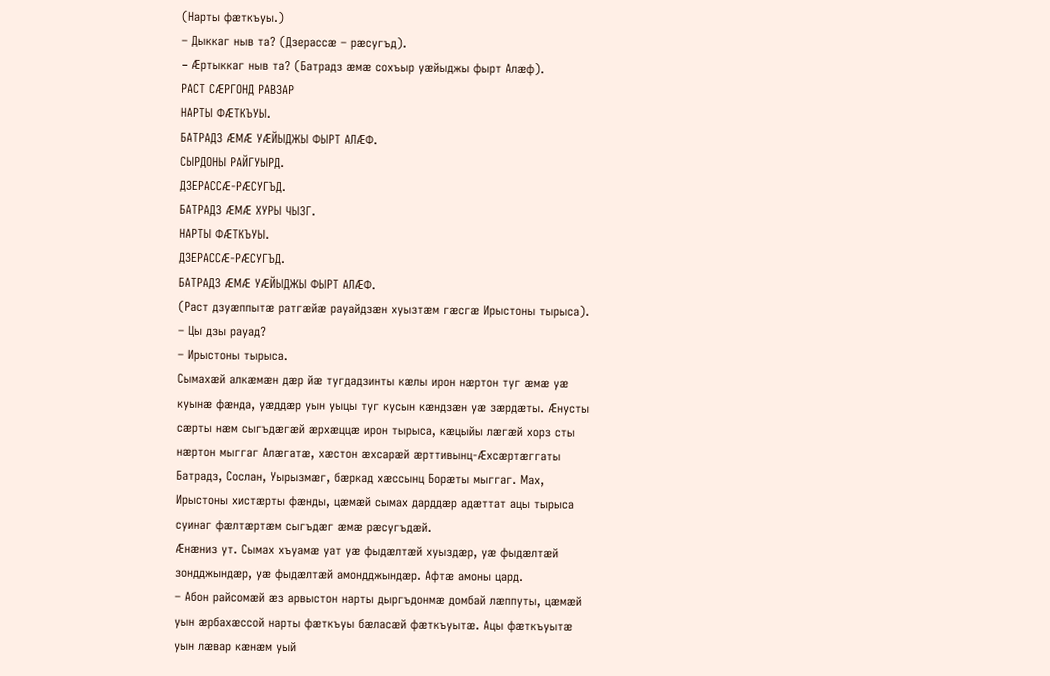(Нарты фæткъуы.)
– Дыккаг ныв та? (Дзерассæ – рæсугъд).
– Æртыккаг ныв та? (Батрадз æмæ сохъыр уæйыджы фырт Алæф).
РАСТ СÆРГОНД РАВЗАР
НАРТЫ ФÆТКЪУЫ.
БАТРАДЗ ÆМÆ УÆЙЫДЖЫ ФЫРТ АЛÆФ.
СЫРДОНЫ РАЙГУЫРД.
ДЗЕРАССÆ-РÆСУГЪД.
БАТРАДЗ ÆМÆ ХУРЫ ЧЫЗГ.
НАРТЫ ФÆТКЪУЫ.
ДЗЕРАССÆ-РÆСУГЪД.
БАТРАДЗ ÆМÆ УÆЙЫДЖЫ ФЫРТ АЛÆФ.
(Раст дзуæппытæ ратгæйæ рауайдзæн хуызтæм гæсгæ Ирыстоны тырыса).
– Цы дзы рауад?
– Ирыстоны тырыса.
Сымахæй алкæмæн дæр йæ тугдадзинты кæлы ирон нæртон туг æмæ уæ куынæ фæнда, уæддæр уын уыцы туг кусын кæндзæн уæ зæрдæты. Æнусты сæрты нæм сыгъдæгæй æрхæццæ ирон тырыса, кæцыйы лæгæй хорз сты нæртон мыггаг Алæгатæ, хæстон æхсарæй æрттивынц-Æхсæртæггаты Батрадз, Сослан, Уырызмæг, бæркад хæссынц Борæты мыггаг. Мах, Ирыстоны хистæрты фæнды, цæмæй сымах дарддæр адæттат ацы тырыса суинаг фæлтæртæм сыгъдæг æмæ рæсугъдæй.
Æнæниз ут. Сымах хъуамæ уат уæ фыдæлтæй хуыздæр, уæ фыдæлтæй зондджындæр, уæ фыдæлтæй амондджындæр. Афтæ амоны цард.
– Абон райсомæй æз арвыстон нарты дыргъдонмæ домбай лæппуты, цæмæй уын æрбахæссой нарты фæткъуы бæласæй фæткъуытæ. Ацы фæткъуытæ уын лæвар кæнæм уый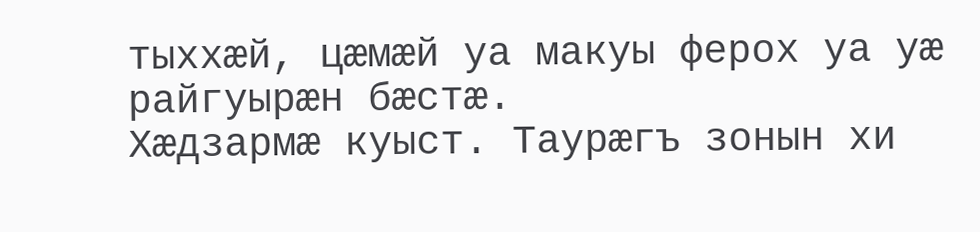тыххæй, цæмæй уа макуы ферох уа уæ райгуырæн бæстæ.
Хæдзармæ куыст. Таурæгъ зонын хи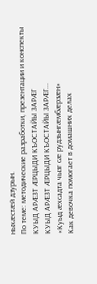ныхæстæй дзурын.
По теме: методические разработки, презентации и конспекты
КУЫД АРÆЗТ ÆРЦЫДИ КЪОСТАЙЫ ЗАРÆГ
КУЫД АРÆЗТ ÆРЦЫДИ КЪОСТАЙЫ ЗАРÆГ...
«Куыд ӕхсадта чызг сӕ рудзынгӕмбӕрзӕн»
Как девочка помогает в домашних делах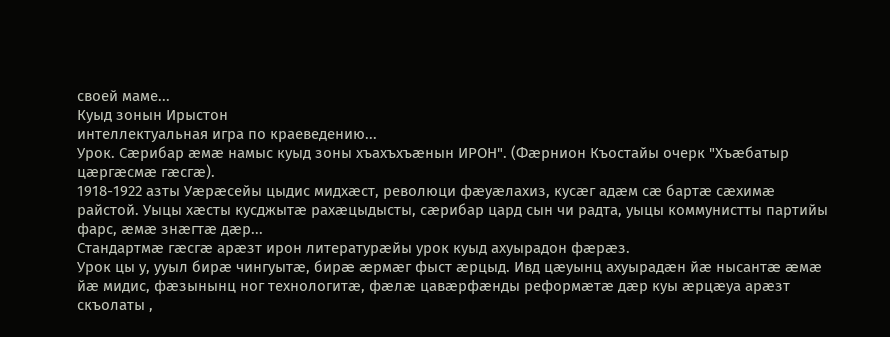своей маме...
Куыд зонын Ирыстон
интеллектуальная игра по краеведению...
Урок. Сæрибар æмæ намыс куыд зоны хъахъхъæнын ИРОН". (Фæрнион Къостайы очерк "Хъæбатыр цæргæсмæ гæсгæ).
1918-1922 азты Уæрæсейы цыдис мидхæст, революци фæуæлахиз, кусæг адæм сæ бартæ сæхимæ райстой. Уыцы хæсты кусджытæ рахæцыдысты, сæрибар цард сын чи радта, уыцы коммунистты партийы фарс, æмæ знæгтæ дæр...
Стандартмæ гæсгæ арæзт ирон литературæйы урок куыд ахуырадон фæрæз.
Урок цы у, ууыл бирæ чингуытæ, бирæ æрмæг фыст æрцыд. Ивд цæуынц ахуырадæн йæ нысантæ æмæ йæ мидис, фæзынынц ног технологитæ, фæлæ цавæрфæнды реформæтæ дæр куы æрцæуа арæзт скъолаты ,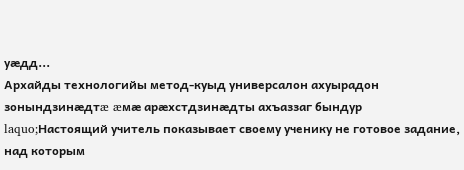уæдд...
Архайды технологийы метод-куыд универсалон ахуырадон зонындзинæдтæ æмæ арæхстдзинæдты ахъаззаг бындур
laquo;Настоящий учитель показывает своему ученику не готовое задание, над которым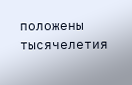положены тысячелетия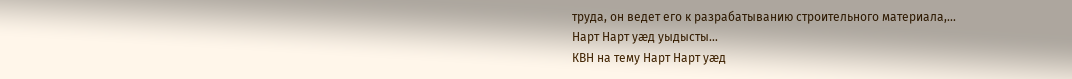труда, он ведет его к разрабатыванию строительного материала,...
Нарт Нарт уæд уыдысты…
КВН на тему Нарт Нарт уæд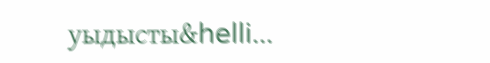уыдысты&helli...